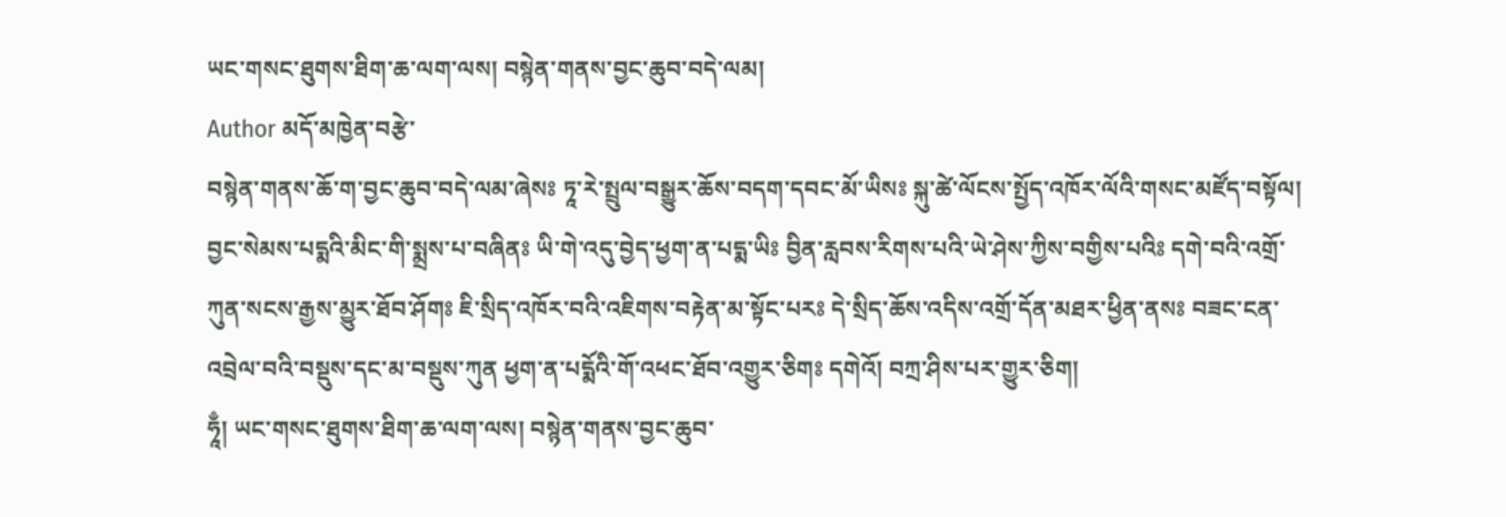ཡང་གསང་ཐུགས་ཐིག་ཆ་ལག་ལས། བསྙེན་གནས་བྱང་ཆུབ་བདེ་ལམ།
Author མདོ་མཁྱེན་བརྩེ་
བསྙེན་གནས་ཆོ་ག་བྱང་ཆུབ་བདེ་ལམ་ཞེསཿ ཏཱ་རེ་སྤྲུལ་བསྒྱུར་ཆོས་བདག་དབང་མོ་ཡིསཿ སྐུ་ཚེ་ལོངས་སྤྱོད་འཁོར་ལོའི་གསང་མཛོད་བསྟོལ། བྱང་སེམས་པདྨའི་མིང་གི་སྨྲས་པ་བཞིནཿ ཡི་གེ་འདུ་བྱེད་ཕྱག་ན་པདྨ་ཡིཿ བྱིན་རླབས་རིགས་པའི་ཡེ་ཤེས་ཀྱིས་བགྱིས་པའིཿ དགེ་བའི་འགྲོ་ཀུན་སངས་རྒྱས་མྱུར་ཐོབ་ཤོགཿ ཇི་སྲིད་འཁོར་བའི་འཇིགས་བརྟེན་མ་སྟོང་པརཿ དེ་སྲིད་ཆོས་འདིས་འགྲོ་དོན་མཐར་ཕྱིན་ནསཿ བཟང་ངན་འབྲེལ་བའི་བསྡུས་དང་མ་བསྡུས་ཀུན ཕྱག་ན་པདྨོའི་གོ་འཕང་ཐོབ་འགྱུར་ཅིགཿ དགེའོ། བཀྲ་ཤིས་པར་གྱུར་ཅིག།
ཧཱྃ། ཡང་གསང་ཐུགས་ཐིག་ཆ་ལག་ལས། བསྙེན་གནས་བྱང་ཆུབ་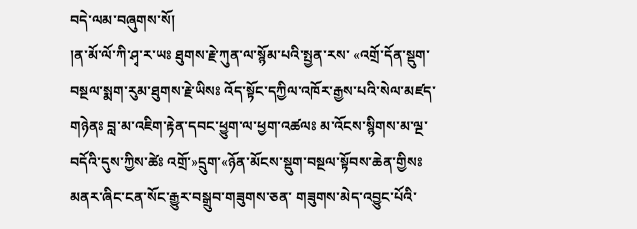བདེ་ལམ་བཞུགས་སོ།
།ན་མོ་ལོ་ཀི་ཤྭ་ར་ཡཿ ཐུགས་རྗེ་ཀུན་ལ་སྙོམ་པའི་སྤྱན་རས་ «འགྲོ་དོན་སྡུག་བསྔལ་སྨག་རུམ་ཐུགས་རྗེ་ཡིསཿ འོད་སྟོང་དཀྱིལ་འཁོར་རྒྱས་པའི་སེལ་མཛད་གཉེནཿ བླ་མ་འཇིག་རྟེན་དབང་ཕྱུག་ལ་ཕྱག་འཚལཿ མ་འོངས་སྙིགས་མ་ལྔ་བདོའི་དུས་ཀྱིས་ཚེཿ འགྲོ་»དྲུག་«ཉོན་མོངས་སྡུག་བསྔལ་སྟོབས་ཆེན་གྱིསཿ མནར་ཞིང་ངན་སོང་རྒྱུར་བསྒྲུབ་གཟུགས་ཅན་ གཟུགས་མེད་འབྱུང་པོའི་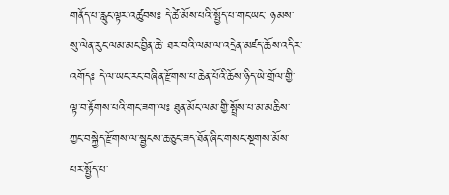གནོད་པ་རླུང་ལྟར་འཚུབསཿ དེ་ཚེ་མོས་པའི་སྤྱོད་པ་གང་ཡང་ ཉམས་སུ་ལེན་རུང་ལམ་མང་བྱིན་ཆེ་ ཐར་བའི་ལམ་ལ་འདྲེན་མཛད་ཆོས་འདིར་འགོདཿ དེ་ལ་ཡང་རང་བཞིན་རྫོགས་པ་ཆེན་པོའི་ཆོས་ཉིད་ཡེ་གྲོལ་གྱི་ལྟ་བ་རྟོགས་པའི་གང་ཟག་ལཿ ཐུན་མོང་ལམ་གྱི་སྤྲོས་པ་མ་མཆིས་ཀྱང་བསྐྱེད་རྫོགས་ལ་སྦྱངས་ཆ་ཅུང་ཟད་ཐོན་ཞིང་གསང་སྔགས་མོས་པར་སྤྱོད་པ་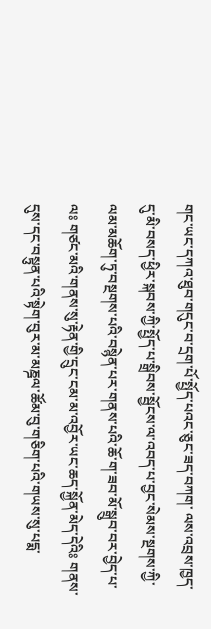གང་ཡང་དཀའ་ཐུབ་གདུང་བ་དྲག་པོ་སྤྱོད་པའང་ཅུང་ཟད་བཀག་ ལས་འབྲས་ཁྱད་དུ་མི་བསད་ཕྱིར་སྐབས་ཀྱི་སྤྱོད་པ་སྒྲིབས་སྦྱོངས་ལ་འབད་པ་བྱང་སེམས་སྔགས་ཀྱི་ལམ་མཆོག་ཏུ་བསྔགས་པའི་བསྙེན་པར་གནས་པའི་ཆོ་ག་ཟབ་མོ་སྒྲུབ་བར་བྱེད་པ་ལཿ གཙང་མའི་གནས་སུ་རྟེན་གྱི་དྲུང་ངམ་མ་འབྱོར་ཡང་ཆད་སྐྱོན་མེད་དེའིཿ གནས་དུས་དང་བསྟུན་པའི་སྟེག་བུར་མ་མཎྜལ་ཚོམ་བུ་གཅིག་པའི་གཡས་སུ་པདྨ་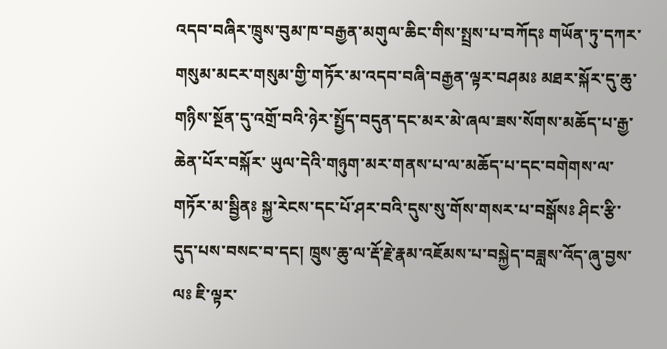འདབ་བཞིར་ཁྲུས་བུམ་ཁ་བརྒྱན་མགུལ་ཆིང་གིས་སྤྲས་པ་བཀོདཿ གཡོན་ཏུ་དཀར་གསུམ་མངར་གསུམ་གྱི་གཏོར་མ་འདབ་བཞི་བརྒྱན་ལྟར་བཤམཿ མཐར་སྐོར་དུ་ཆུ་གཉིས་སྔོན་དུ་འགྲོ་བའི་ཉེར་སྤྱོད་བདུན་དང་མར་མེ་ཞལ་ཟས་སོགས་མཆོད་པ་རྒྱ་ཆེན་པོར་བསྐོར་ ཡུལ་དེའི་གཉུག་མར་གནས་པ་ལ་མཆོད་པ་དང་བགེགས་ལ་གཏོར་མ་སྦྱིནཿ སྐྱ་རེངས་དང་པོ་ཤར་བའི་དུས་སུ་གོས་གསར་པ་བསྒོསཿ ཤིང་རྩི་དུད་པས་བསང་བ་དང། ཁྲུས་ཆུ་ལ་རྡོ་རྗེ་རྣམ་འཇོམས་པ་བསྐྱེད་བཟླས་འོད་ཞུ་བྱས་ལཿ ཇི་ལྟར་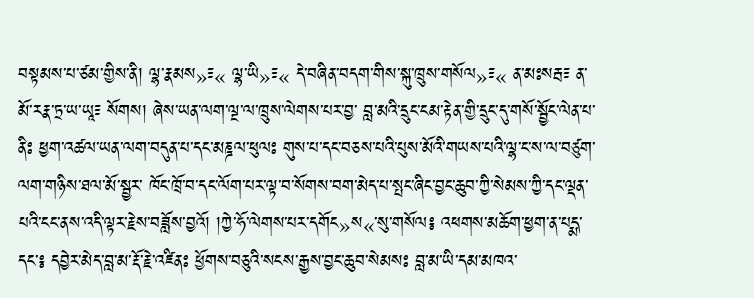བསྟམས་པ་ཙམ་གྱིས་ནི། ལྷ་རྣམས»༴« ལྷ་ཡི»༴« དེ་བཞིན་བདག་གིས་སྐུ་ཁྲུས་གསོལ»༴« ན་མཿསརྦ༴ ན་མོ་རརྣ་ཏྲ་ཡ་ཡཱ༴ སོགས། ཞེས་ཡན་ལག་ལྔ་ལ་ཁྲུས་ལེགས་པར་བྱ་ བླ་མའི་དྲུང་ངམ་རྟེན་གྱི་དྲུང་དུ་གསོ་སྦྱོང་ལེན་པ་ནིཿ ཕྱག་འཚལ་ཡན་ལག་བདུན་པ་དང་མཎྜལ་ཕུལཿ གུས་པ་དང་བཅས་པའི་པུས་མོའི་གཡས་པའི་ལྷ་ང་ས་ལ་བཙུག་ལག་གཉིས་ཐལ་མོ་སྦྱར་ ཁོང་ཁྲོ་བ་དང་ལོག་པར་ལྟ་བ་སོགས་བག་མེད་པ་སྤང་ཞིང་བྱང་ཆུབ་ཀྱི་སེམས་ཀྱི་དང་ལྡན་པའི་ངང་ནས་འདི་ལྟར་རྗེས་བཟློས་བྱའོ། །ཀྱེ་ཧོ་ལེགས་པར་དགོང»ས«་སུ་གསོལ༔ འཕགས་མཆོག་ཕྱག་ན་པདྨ་དང་༔ དབྱེར་མེད་བླ་མ་རྡོ་རྗེ་འཛིནཿ ཕྱོགས་བཅུའི་སངས་རྒྱས་བྱང་ཆུབ་སེམསཿ བླ་མ་ཡི་དམ་མཁའ་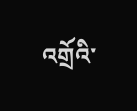འགྲོའི་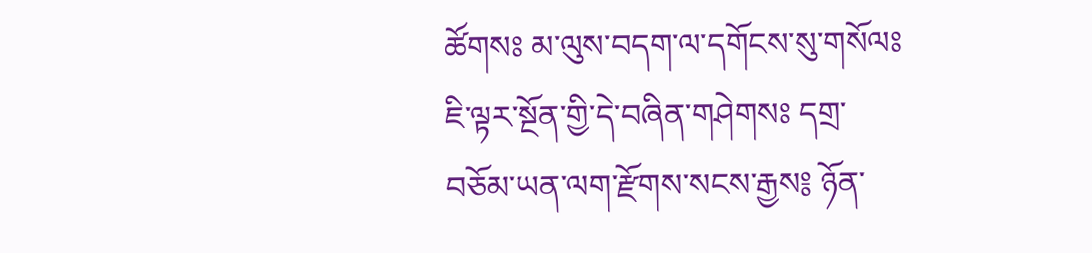ཚོགསཿ མ་ལུས་བདག་ལ་དགོངས་སུ་གསོལཿ ཇི་ལྟར་སྔོན་གྱི་དེ་བཞིན་གཤེགསཿ དགྲ་བཅོམ་ཡན་ལག་རྫོགས་སངས་རྒྱས༔ ཉོན་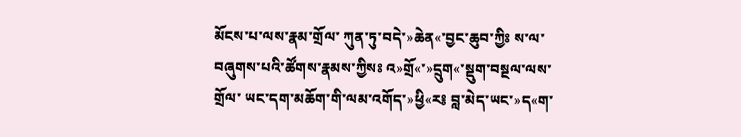མོངས་པ་ལས་རྣམ་གྲོལ་ ཀུན་ཏུ་བདེ་»ཆེན«་བྱང་ཆུབ་ཀྱིཿ ས་ལ་བཞུགས་པའི་ཚོགས་རྣམས་ཀྱིསཿ འ»གྲོ«་»དྲུག«་སྡུག་བསྔལ་ལས་གྲོལ་ ཡང་དག་མཆོག་གི་ལམ་འགོད་»ཕྱི«ར༔ བླ་མེད་ཡང་»ད«ག་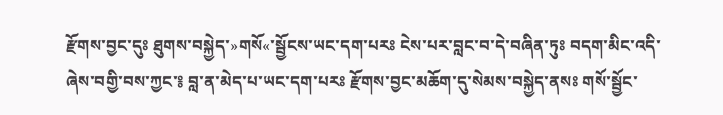རྫོགས་བྱང་དུཿ ཐུགས་བསྐྱེད་»གསོ«་སྦྱོངས་ཡང་དག་པརཿ ངེས་པར་བླང་བ་དེ་བཞིན་ཏུཿ བདག་མིང་འདི་ཞེས་བགྱི་བས་ཀྱང་༔ བླ་ན་མེད་པ་ཡང་དག་པརཿ རྫོགས་བྱང་མཆོག་དུ་སེམས་བསྐྱེད་ནསཿ གསོ་སྦྱོང་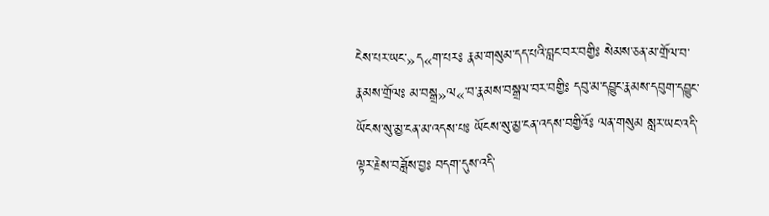ངེས་པར་ཡང་»ད«ག་པརཿ རྣམ་གསུམ་དད་པའི་བླང་བར་བགྱིཿ སེམས་ཅན་མ་གྲོལ་བ་རྣམས་གྲོལཿ མ་བསྒྲ»ལ«་བ་རྣམས་བསྒྲལ་བར་བགྱིཿ དབུ་མ་དབྱུང་རྣམས་དབུག་དབྱུང་ ཡོངས་སུ་མྱ་ངན་མ་འདས་པཿ ཡོངས་སུ་མྱ་ངན་འདས་བགྱིའོཿ ལན་གསུམ སླར་ཡང་འདི་ལྟར་རྗེས་བཟློས་བྱཿ བདག་དུས་འདི་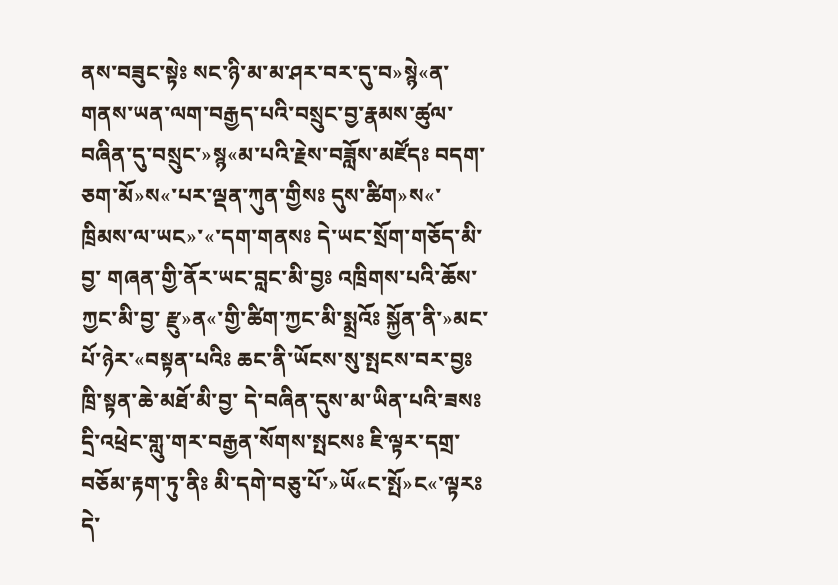ནས་བཟུང་སྟེཿ སང་ཉི་མ་མ་ཤར་བར་དུ་བ»སྙེ«ན་གནས་ཡན་ལག་བརྒྱད་པའི་བསྲུང་བྱ་རྣམས་ཚུལ་བཞིན་དུ་བསྲུང་»སྙ«མ་པའི་རྗེས་བཟློས་མཛོདཿ བདག་ཅག་མོ»ས«་པར་ལྡན་ཀུན་གྱིསཿ དུས་ཚིག»ས«་ཁྲིམས་ལ་ཡང»་«་དག་གནསཿ དེ་ཡང་སྲོག་གཅོད་མི་བྱ་ གཞན་གྱི་ནོར་ཡང་བླང་མི་བྱཿ འཁྲིགས་པའི་ཆོས་ཀྱང་མི་བྱ་ རྫུ»ན«་གྱི་ཚིག་ཀྱང་མི་སྨྲའོཿ སྐྱོན་ནི་»མང་པོ་ཉེར་«བསྟན་པའིཿ ཆང་ནི་ཡོངས་སུ་སྤངས་བར་བྱཿ ཁྲི་སྟན་ཆེ་མཐོ་མི་བྱ་ དེ་བཞིན་དུས་མ་ཡིན་པའི་ཟསཿ དྲི་འཕྲེང་གླུ་གར་བརྒྱན་སོགས་སྤངསཿ ཇི་ལྟར་དགྲ་བཅོམ་རྟག་ཏུ་ནིཿ མི་དགེ་བཅུ་པོ་»ཡོ«ང་སྤོ»ང«་ལྟརཿ དེ་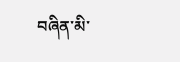བཞིན་མི་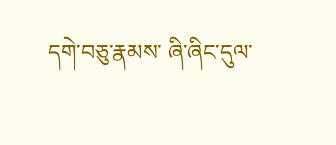དགེ་བཅུ་རྣམས་ ཞི་ཞིང་དུལ་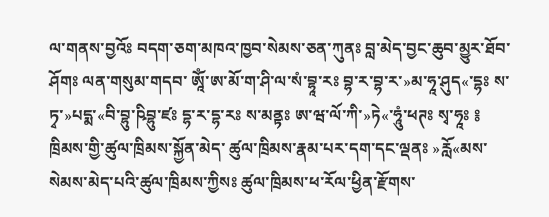ལ་གནས་བྱའོཿ བདག་ཅག་མཁའ་ཁྱབ་སེམས་ཅན་ཀུནཿ བླ་མེད་བྱང་ཆུབ་མྱུར་ཐོབ་ཤོགཿ ལན་གསུམ་གདབ་ ཨཱོཾ་ཨ་མོ་ག་ཤི་ལ་སཾ་བྷཱ་རཿ བྷ་ར་བྷ་ར་»མ་ཧཱ་ཤུད«་དྷཿ ས་ཏྭ་»པདྨ་«བི་བྷུ་ཥིབྷུ་ཛཿ དྷ་ར་དྷ་རཿ ས་མནྟཿ ཨ་ཝ་ལོ་ཀི་»ཏེ«་ཧཱུཾ་ཕཊཿ སྭ་ཧཱཿ ༔ ཁྲིམས་གྱི་ཚུལ་ཁྲིམས་སྐྱོན་མེད་ ཚུལ་ཁྲིམས་རྣམ་པར་དག་དང་ལྡནཿ »རློ«མས་སེམས་མེད་པའི་ཚུལ་ཁྲིམས་ཀྱིསཿ ཚུལ་ཁྲིམས་ཕ་རོལ་ཕྱིན་རྫོགས་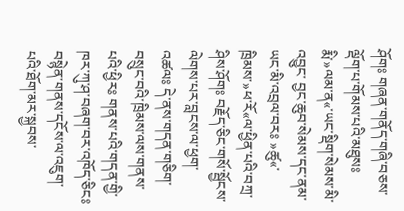ཤོགཿ གཞན་གནོད་གཞི་བཅས་ལྡོག་པ་གོམས་པའི་མཐུསཿ རྨི་»ལམ་ན«་ཡང་སྡིག་སེམས་མི་འབྱུང་ བྱང་ཆུབ་སེམས་དང་ནམ་ཡང་མི་འབྲལ་བརཿ »ཚུ«་ཁྲིམས་»ཕ་རོ«ལ་ཕྱིན་པའི་བཀྲ་ཤིས་ཤོགཿ བརྗོད་ཅིང་གསོ་སྦྱོངས་ལེགས་པར་བླངས་ལ་ཕྱག་འཚལཿ དེ་ནས་གདན་གཅིག་བསྲུང་བའི་ཁྲིམས་ལས་གནས་པའི་ཕྱིརཿ གནས་པའི་གདན་གྱི་ཁར་ཀུ་ཤ་བཞག་བར་འཁོད་ཅིངཿ བསྙེན་གནས་དངོས་ལ་འཇུག་པའི་ཐོག་མར་སྐྱབས་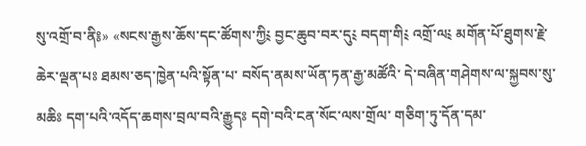སུ་འགྲོ་བ་ནི༔» «སངས་རྒྱས་ཆོས་དང་ཚོགས་ཀྱི༴ བྱང་ཆུབ་བར་དུ༴ བདག་གི༴ འགྲོ་ལ༴ མགོན་པོ་ཐུགས་རྗེ་ཆེར་ལྡན་པཿ ཐམས་ཅད་ཁྱེན་པའི་སྟོན་པ་ བསོད་ནམས་ཡོན་ཏན་རྒྱ་མཚོའི་ དེ་བཞིན་གཤེགས་ལ་སྐྱབས་སུ་མཆིཿ དག་པའི་འདོད་ཆགས་བྲལ་བའི་རྒྱུདཿ དགེ་བའི་ངན་སོང་ལས་གྲོལ་ གཅིག་ཏུ་དོན་དམ་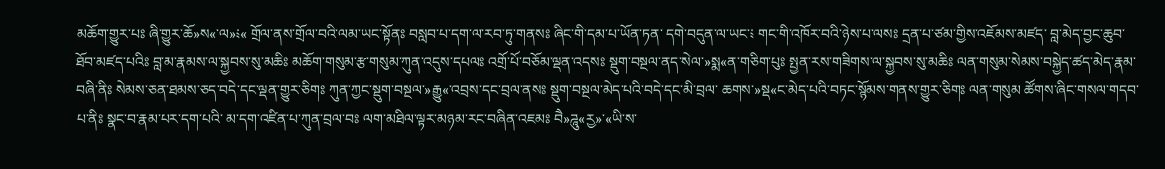མཆོག་གྱུར་པཿ ཞི་གྱུར་ཆོ»ས«་ལ»༴« གྲོལ་ནས་གྲོལ་བའི་ལམ་ཡང་སྟོནཿ བསླབ་པ་དག་ལ་རབ་ཏུ་གནསཿ ཞིང་གི་དམ་པ་ཡོན་ཏན་ དགེ་བདུན་ལ་ཡང་༴ གང་གི་འཁོར་བའི་ཉེས་པ་ལསཿ དྲན་པ་ཙམ་གྱིས་འཇོམས་མཛད་ བླ་མེད་བྱང་ཆུབ་ཐོབ་མཛད་པའིཿ བླ་མ་རྣམས་ལ་སྐྱབས་སུ་མཆིཿ མཆོག་གསུམ་རྩ་གསུམ་ཀུན་འདུས་དཔལཿ འགྲོ་པོ་བཅོམ་ལྡན་འདསཿ སྡུག་བསྔལ་ནད་སེལ་»སྨ«ན་གཅིག་པུཿ སྤྱན་རས་གཟིགས་ལ་སྐྱབས་སུ་མཆིཿ ལན་གསུམ་སེམས་བསྐྱེད་ཚད་མེད་རྣམ་བཞི་ནིཿ སེམས་ཅན་ཐམས་ཅད་བདེ་དང་ལྡན་གྱུར་ཅིགཿ ཀུན་ཀྱང་སྡུག་བསྔལ་»རྒྱུ«་འབྲས་དང་བྲལ་ནསཿ སྡུག་བསྔལ་མེད་པའི་བདེ་དང་མི་བྲལ་ ཆགས་»སྡ«ང་མེད་པའི་བཏང་སྙོམས་གནས་གྱུར་ཅིགཿ ལན་གསུམ ཚོགས་ཞིང་གསལ་གདབ་པ་ནིཿ སྣང་བ་རྣམ་པར་དག་པའི་ མ་དག་འཛིན་པ་ཀུན་བྲལ་བཿ ལག་མཐིལ་ལྟར་མཉམ་རང་བཞིན་འཇམཿ བཻ»ཌཱུ«རྱ»་«ཡི་ས་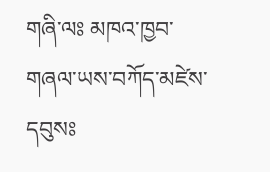གཞི་ལཿ མཁའ་ཁྱབ་གཞལ་ཡས་བཀོད་མཛེས་དབུསཿ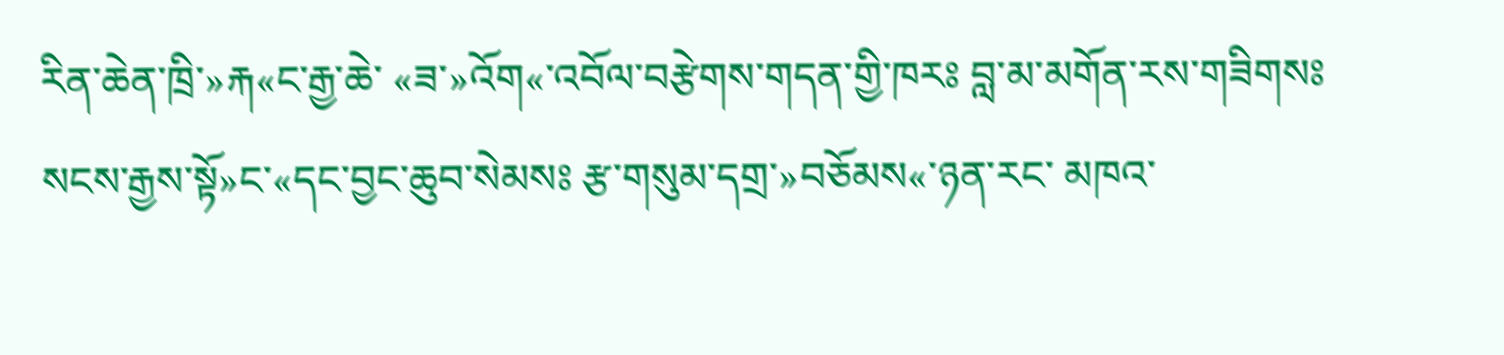རིན་ཆེན་ཁྲི་»རྐ«ང་རྒྱ་ཆེ་ «ཟ་»འོག«་འབོལ་བརྩེགས་གདན་གྱི་ཁརཿ བླ་མ་མགོན་རས་གཟིགསཿ སངས་རྒྱས་སྟོ»ང་«དང་བྱང་ཆུབ་སེམསཿ རྩ་གསུམ་དགྲ་»བཅོམས«་ཉན་རང་ མཁའ་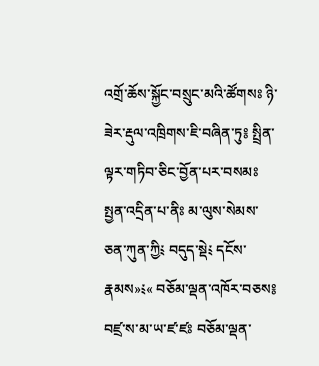འགྲོ་ཆོས་སྐྱོང་བསྲུང་མའི་ཚོགསཿ ཉི་ཟེར་རྡུལ་འཁྲིགས་ཇི་བཞིན་ཏུ༔ སྤྲིན་ལྟར་གཏིབ་ཅིང་བྱོན་པར་བསམཿ སྤྱན་འདྲིན་པ་ནིཿ མ་ལུས་སེམས་ཅན་ཀུན་ཀྱི༴ བདུད་སྡེ༴ དངོས་རྣམས»༴« བཅོམ་ལྡན་འཁོར་བཅས༔ བཛྲ་ས་མ་ཡ་ཛ་ཛཿ བཅོམ་ལྡན་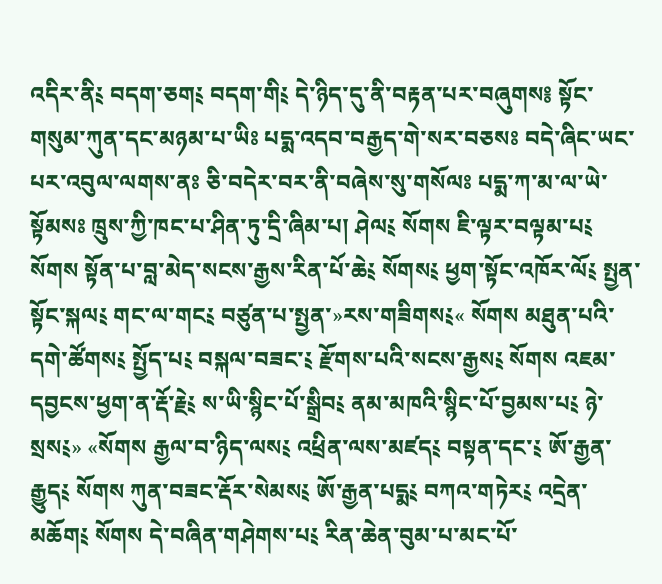འདིར་ནི༴ བདག་ཅག༴ བདག་གི༴ དེ་ཉིད་དུ་ནི་བརྟན་པར་བཞུགས༔ སྟོང་གསུམ་ཀུན་དང་མཉམ་པ་ཡིཿ པདྨ་འདབ་བརྒྱད་གེ་སར་བཅསཿ བདེ་ཞིང་ཡང་པར་འབུལ་ལགས་ནཿ ཅི་བདེར་བར་ནི་བཞེས་སུ་གསོལཿ པདྨ་ཀ་མ་ལ་ཡེ་སྟོམསཿ ཁྲུས་ཀྱི་ཁང་པ་ཤིན་ཏུ་དྲི་ཞིམ་པ། ཤེལ༴ སོགས ཇི་ལྟར་བལྟམ་པ༴ སོགས སྟོན་པ་བླ་མེད་སངས་རྒྱས་རིན་པོ་ཆེ༴ སོགས༴ ཕྱག་སྟོང་འཁོར་ལོ༴ སྤྱན་སྟོང་སྐལ༴ གང་ལ་གང༴ བཙུན་པ་སྤྱན་»རས་གཟིགས༴« སོགས མཐུན་པའི་དགེ་ཚོགས༴ སྤྱོད་པ༴ བསྐལ་བཟང་༴ རྫོགས་པའི་སངས་རྒྱས༴ སོགས འཇམ་དབྱངས་ཕྱག་ན་རྡོ་རྗེ༴ ས་ཡི་སྙིང་པོ་སྒྲིབ༴ ནམ་མཁའི་སྙིང་པོ་བྱམས་པ༴ ཉེ་སྲས༴» «སོགས རྒྱལ་བ་ཉིད་ལས༴ འཕྲིན་ལས་མཛད༴ བསྟན་དང་༴ ཨོ་རྒྱན་རྒྱུད༴ སོགས ཀུན་བཟང་རྡོར་སེམས༴ ཨོ་རྒྱན་པདྨ༴ བཀའ་གཏེར༴ འདྲེན་མཆོག༴ སོགས དེ་བཞིན་གཤེགས་པ༴ རིན་ཆེན་བུམ་པ་མང་པོ་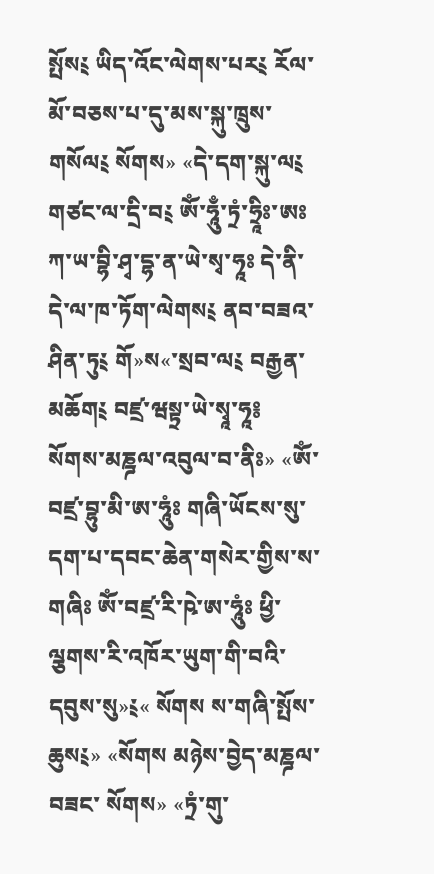སྤོས༴ ཡིད་འོང་ལེགས་པར༴ རོལ་མོ་བཅས་པ་དུ་མས་སྐུ་ཁྲུས་གསོལ༴ སོགས» «དེ་དག་སྐུ་ལ༴ གཙང་ལ་དྲི་བ༴ ཨོཾ་ཧཱུྃ་ཏྲཾ་ཧྲཱིཿ་ཨཿ ཀ་ཡ་བྷི་ཤྭ་དྷ་ན་ཡེ་སྭ་ཧཱཿ དེ་ནི་དེ་ལ་ཁ་ཏོག་ལེགས༴ ནབ་བཟའ་ཤིན་ཏུ༴ གོ»ས«་སྲབ་ལ༴ བརྒྱན་མཆོག༴ བཛྲ་ཝསྟྲ་ཡེ་སྭཱ་ཧཱ༔ སོགས་མཎྜལ་འབུལ་བ་ནིཿ» «ཨོཾ་བཛྲ་བྷུ་མི་ཨ་ཧཱུཾཿ གཞི་ཡོངས་སུ་དག་པ་དབང་ཆེན་གསེར་གྱིས་ས་གཞིཿ ཨོཾ་བཛྲ་རི་ཥེ་ཨ་ཧཱུཾཿ ཕྱི་ལྕགས་རི་འཁོར་ཡུག་གི་བའི་དབུས་སུ»༴« སོགས ས་གཞི་སྤོས་ཆུས༴» «སོགས མཉེས་བྱེད་མཎྜལ་བཟང་ སོགས» «ཏྲཾ་གུ་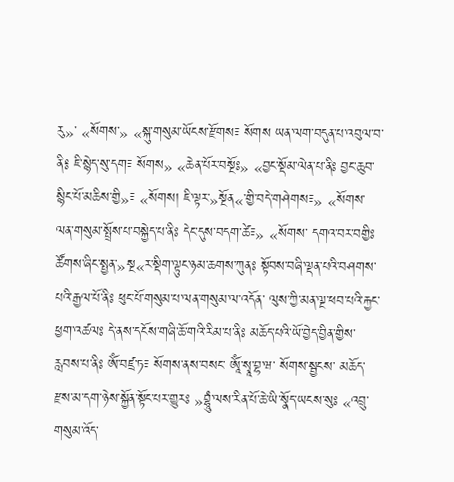རུ»་ «སོགས་» «སྐུ་གསུམ་ཡོངས་རྫོགས༴ སོགས ཡན་ལག་བདུན་པ་འབུལ་བ་ནི༔ ཇི་སྙེད་སུ་དག༴ སོགས» «ཆེན་པོར་བསྔོཿ» «བྱང་སྡོམ་ལེན་པ་ནིཿ བྱང་ཆུབ་སྙིང་པོ་མཆིས་གྱི»༴ «སོགས། ཇི་ལྟར་»སྔོན«་གྱི་བདེ་གཤེགས༴» «སོགས་ལན་གསུམ་སྤྲོས་པ་བསྐྱེད་པ་ནིཿ དེང་དུས་བདག་ཚེ༴» «སོགས་ དགའ་བར་བགྱིཿ ཚོགས་ཞིང་སྤྱན་»སྔ«ར་སྡིག་ལྟུང་ཉམ་ཆགས་ཀུནཿ སྟོབས་བཞི་ལྡན་པའི་བཤགས་པའི་རྒྱལ་པོ་ནིཿ ཕུང་པོ་གསུམ་པ་ལན་གསུམ་ལ་འདོན་ ལུས་ཀྱི་མན་ལྔ་ཕབ་པའི་རྐྱང་ཕྱག་འཚལཿ དེ་ནས་དངོས་གཞི་ཆོ་གའི་རིམ་པ་ནིཿ མཆོད་པའི་ཡོ་བྱེད་བྱིན་གྱིས་རླབས་པ་ནིཿ ཨོཾ་བཛྲ་ཏ༴ སོགས་ནས་བསང་ ཨཱོཾ་སྭཱ་བྷ་ཝ་ སོགས་སྦྱངས་ མཆོད་རྫས་མ་དག་ཉེས་སྐྱོན་སྟོང་པར་གྱུརཿ »བྷཱུཾ་ལས་རིན་པོ་ཆེ་ཡི་སྣོད་ཡངས་སུཿ «འབྲུ་གསུམ་འོད་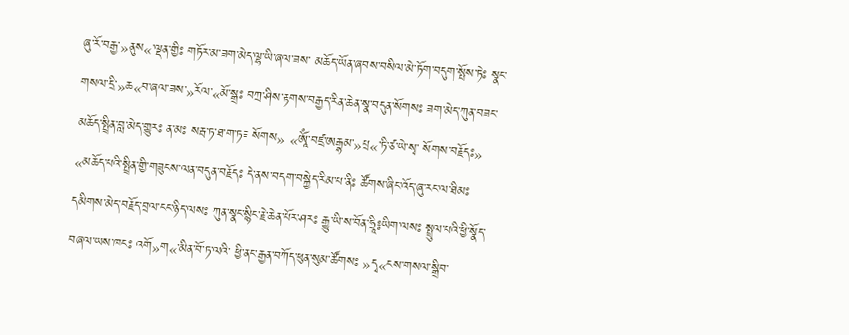ཞུ་རོ་བརྒྱ་»ནུས«་ལྡན་གྱིཿ གཏོར་མ་ཟག་མེད་ལྷ་ཡི་ཞལ་ཟས་ མཆོད་ཡོན་ཞབས་བསིལ་མེ་ཏོག་བདུག་སྤོས་ཏེཿ སྣང་གསལ་དྲི་»ཆ«བ་ཞལ་ཟས་»རོལ་«མོ་སྒྲཿ བཀྲ་ཤིས་རྟགས་བརྒྱད་རིན་ཆེན་སྣ་བདུན་སོགསཿ ཟག་མེད་ཀུན་བཟང་མཆོད་སྤྲིན་བླ་མེད་གྱུརཿ ན་མཿ སརྦ་ཏ་ཐ་ག་ཏ༴ སོགས» «ཨཱོཾ་བཛྲ་ཨརྒྷམ་»པྲ«་ཏི་ཙ་ཡེ་སྭ་ སོགས་བརྗོདཿ» «མཆོད་པའི་སྤྲིན་གྱི་གཟུངས་ལན་བདུན་བརྗོདཿ དེ་ནས་བདག་བསྐྱེད་རིམ་པ་ནིཿ ཚོགས་ཞིང་འོད་ཞུ་རང་ལ་ཐིམཿ དམིགས་མེད་བརྗོད་བྲལ་ངང་ཉིད་ལསཿ ཀུན་སྣང་སྙིང་རྗེ་ཆེན་པོར་ཤརཿ རྒྱུ་ཡི་ས་བོན་ཧྲཱི༔ཡིག་ལསཿ སྤྲུལ་པའི་ཕྱི་སྣོད་བཞལ་ཡས་ཁངཿ འགོ»ག«་མིན་བོ་ཏ་ལའི་ ཕྱི་ནང་རྒྱན་བཀོད་ཕུན་སུམ་ཚོགསཿ »དྭ«ངས་གསལ་སྒྲིབ་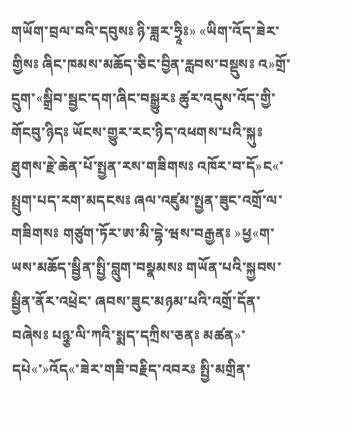གཡོག་བྲལ་བའི་དབུསཿ ཉི་ཟླར་ཧྲཱིཿ» «ཡིག་འོད་ཟེར་གྱིསཿ ཞིང་ཁམས་མཆོད་ཅིང་བྱིན་རླབས་བསྡུསཿ འ»གྲོ་དྲུག་«སྒྲིབ་སྦྱང་དག་ཞིང་བསྒྱུརཿ ཚུར་འདུས་འོད་གྱི་གོངབུ་ཉིདཿ ཡོངས་གྱུར་རང་ཉིད་འཕགས་པའི་སྐུཿ ཐུགས་རྗེ་ཆེན་པོ་སྤྱན་རས་གཟིགསཿ འཁོར་བ་དོ»ང«་སྤྲུག་པད་རག་མདངསཿ ཞལ་འཛུམ་སྤྱན་ཟུང་འགྲོ་ལ་གཟིགསཿ གཙུག་ཏོར་ཨ་མི་དྷེ་ཝས་བརྒྱནཿ »ཕྱ«ག་ཡས་མཆོད་སྦྱིན་སྤྱི་བླུག་བསྣམསཿ གཡོན་པའི་སྐྱབས་སྦྱིན་ནོར་འཕྲེང་ ཞབས་ཟུང་མཉམ་པའི་འགྲོ་དོན་བཞེསཿ པཉྩ་ལི་ཀའི་སྨད་དཀྲིས་ཅནཿ མཚན»་དཔེ«་»འོད«་ཟེར་གཟི་བརྗིད་འབརཿ སྤྱི་མགྲིན་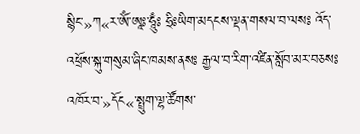སྙིང་»ཀ«ར་ཨོཾ་ཨཱཿ་ཧཱུྃཿ ཧྲིཿཡིག་མདངས་ལྡན་གསལ་བ་ལསཿ འོད་འཕྲོས་སྐུ་གསུམ་ཞིང་ཁམས་ནསཿ རྒྱལ་བ་རིག་འཛིན་སློབ་མར་བཅསཿ འཁོར་བ་»དོང«་སྤྲུག་ལྷ་ཚོགས་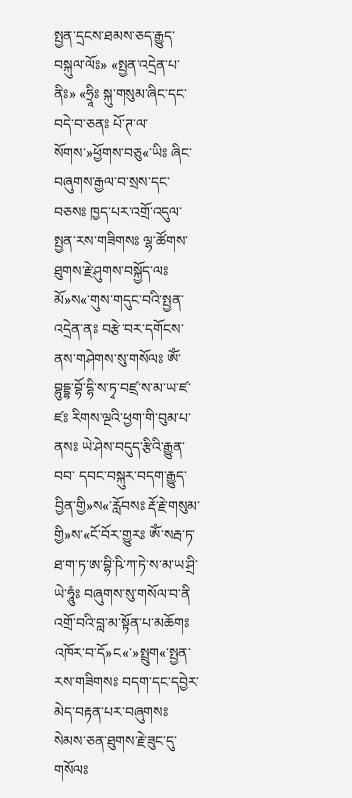སྤྱན་དྲངས་ཐམས་ཅད་རྒྱུད་བསྐུལ་ལོཿ» «སྤྱན་འདྲེན་པ་ནིཿ» «ཧྲཱིཿ སྐུ་གསུམ་ཞིང་དང་བདེ་བ་ཅནཿ པོ་ཊ་ལ་སོགས་»ཕྱོགས་བཅུ«་ཡིཿ ཞིང་བཞུགས་རྒྱལ་བ་སྲས་དང་བཅསཿ ཁྱད་པར་འགྲོ་འདུལ་སྤྱན་རས་གཟིགསཿ ལྷ་ཚོགས་ཐུགས་རྗེ་ཤུགས་བསྐྱོད་ལཿ མོ»ས«་གུས་གདུང་བའི་སྤྱན་འདྲེན་ནཿ བརྩེ་བར་དགོངས་ནས་གཤེགས་སུ་གསོལཿ ཨོཾ་བྷུདྡྷ་བྷོ་དྷི་ས་ཏྭ་བཛྲ་ས་མ་ཡ་ཛ་ཛཿ རིགས་ལྔའི་ཕྱག་གི་བུམ་པ་ནསཿ ཡེ་ཤེས་བདུད་རྩིའི་རྒྱུན་བབ་ དབང་བསྐུར་བདག་རྒྱུད་བྱིན་གྱི»ས«་རློབསཿ རྡོ་རྗེ་གསུམ་གྱི»ས་«ངོ་བོར་གྱུརཿ ཨོཾ་སརྦ་ཏ་ཐ་ག་ཏ་ཨ་བྷི་ཥི་ཀ་ཏེ་ས་མ་ཡ་ཤྲི་ཡེ་ཧཱུཾཿ བཞུགས་སུ་གསོལ་བ་ནི འགྲོ་བའི་བླ་མ་སྟོན་པ་མཆོགཿ འཁོར་བ་དོ»ང«་»སྤྲུག«་སྤྱན་རས་གཟིགསཿ བདག་དང་དབྱེར་མེད་བརྟན་པར་བཞུགསཿ སེམས་ཅན་ཐུགས་རྗེ་ཟུང་དུ་གསོལཿ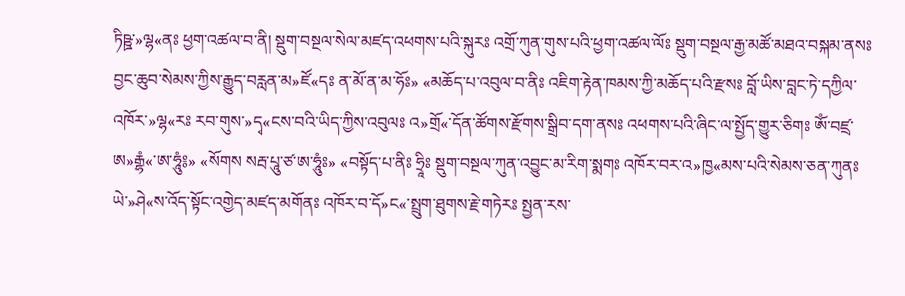ཏིཥྛ་»ལྷ«ནཿ ཕྱག་འཚལ་བ་ནི། སྡུག་བསྔལ་སེལ་མཛད་འཕགས་པའི་སྐུརཿ འགྲོ་ཀུན་གུས་པའི་ཕྱག་འཚལ་ལོཿ སྡུག་བསྔལ་རྒྱ་མཚོ་མཐའ་བསྐམ་ནསཿ བྱང་ཆུབ་སེམས་ཀྱིས་རྒྱུད་བརླན་མ»ཛོ«དཿ ན་མོ་ན་མ་ཧོཿ» «མཆོད་པ་འབུལ་བ་ནིཿ འཇིག་རྟེན་ཁམས་ཀྱི་མཆོད་པའི་རྫསཿ བློ་ཡིས་བླང་ཏེ་དཀྱིལ་འཁོར་»ལྷ«རཿ རབ་གུས་»དྭ«ངས་བའི་ཡིད་ཀྱིས་འབུལཿ འ»གྲོ«་དོན་ཚོགས་རྫོགས་སྒྲིབ་དག་ནསཿ འཕགས་པའི་ཞིང་ལ་སྤྱོད་གྱུར་ཅིགཿ ཨོཾ་བཛྲ་ཨ»རྒྷཾ«་ཨ་ཧཱུཾ༔» «སོགས སརྦ་པཱུ་ཙ་ཨ་ཧཱུཾཿ» «བསྟོད་པ་ནིཿ ཧྲཱིཿ སྡུག་བསྔལ་ཀུན་འབྱུང་མ་རིག་སྨགཿ འཁོར་བར་འ»ཁྱ«མས་པའི་སེམས་ཅན་ཀུནཿ ཡེ་»ཤེ«ས་འོད་སྟོང་འགྱེད་མཛད་མགོནཿ འཁོར་བ་དོ»ང«་སྤྲུག་ཐུགས་རྗེ་གཏེརཿ སྤྱན་རས་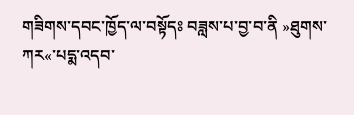གཟིགས་དབང་ཁྱོད་ལ་བསྟོདཿ བཟླས་པ་བྱ་བ་ནི »ཐུགས་ཀར«་པདྨ་འདབ་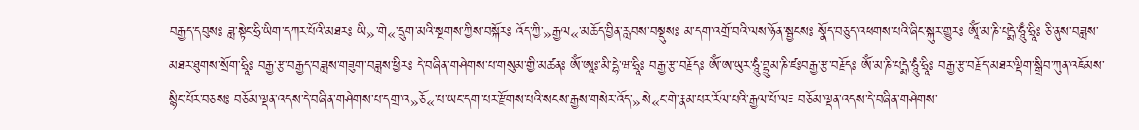བརྒྱད་དབུསཿ ཟླ་སྟེང་ཧྲི་ཡིག་དཀར་པོའི་མཐརཿ ཡི»་གེ«་དྲུག་མའི་སྔགས་ཀྱིས་བསྐོརཿ འོད་ཀྱི་»རྒྱལ«་མཆོད་བྱིན་རླབས་བསྡུསཿ མ་དག་འགྲོ་བའི་ལས་ཉོན་སྦྱངསཿ སྣོད་བཅུད་འཕགས་པའི་ཞིང་སྐུར་གྱུརཿ ཨཱོཾ་མ་ཎི་པདྨེ་ཧཱུྃ་ཧྲཱིཿ ཅི་ནུས་བཟླས་མཐར་ཐུགས་སྲོག་ཧྲཱིཿ བརྒྱ་རྩ་བརྒྱད་བཟླས་གཟུག་བཟླས་ཕྱིརཿ དེ་བཞིན་གཤེགས་པ་གསུམ་གྱི་མཚནཿ ཨོཾ་ཨཱཿ་མི་དྷེ་ཝ་ཧྲཱིཿ བརྒྱ་རྩ་བརྗོདཿ ཨོཾ་ཨ་ཡུར་ཧཱུཾ་བྷྲུམ་ཎི་ཛཿབརྒྱ་རྩ་བརྗོདཿ ཨོཾ་མ་ཎི་པདྨེ་ཧཱུཾ་ཧྲཱིཿ བརྒྱ་རྩ་བརྗོད་མཐར་ལྡིག་སྒྲིབ་ཀུན་འཇོམས་སྙིང་པོར་བཅསཿ བཅོམ་ལྡན་འདས་དེ་བཞིན་གཤེགས་པ་དགྲ་འ»ཅོ«་པ་ཡང་དག་པར་རྫོགས་པའི་སངས་རྒྱས་གསེར་འོད་»སེ«ང་གེ་རྣམ་པར་རོལ་པའི་རྒྱལ་པོ་ལ༴ བཅོམ་ལྡན་འདས་དེ་བཞིན་གཤེགས་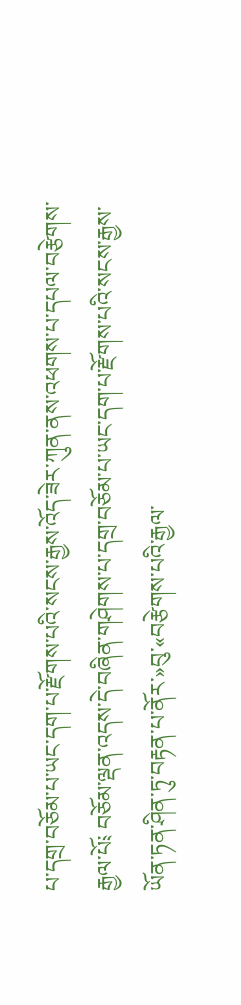པ་དགྲ་བཅོམ་པ་ཡང་དག་པ་རྫོགས་པའི་སངས་རྒྱས་འོད་ཟེར་ཀུན་ནས་འཕགས་པ་དཔལ་བརྩེགས་རྒྱལ་པོ༴ བཅོམ་ལྡན་འདས་དེ་བཞིན་གཤེགས་པ་དགྲ་བཅོམ་པ་ཡང་དག་པ་རྫོགས་པའི་སངས་རྒྱས་ཡོན་ཏན་ཤིན་ཏུ་བརྟན་པ་ནོར་»བུ་«བརྩེགས་པའི་རྒྱལ་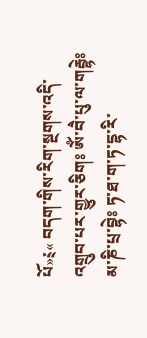པོ»༴« བདག་གིས་རིག་སྔགས་འདི་འགྲུབ་པར་གྱུར་ཅིགཿ ཨོཾ་བཻ་པུ་ལ་གརྦྷེཿ མ་ཎི་པྲ་བྷེཿ ཏ་ཐ་ག་ཏ་དྷ་རི་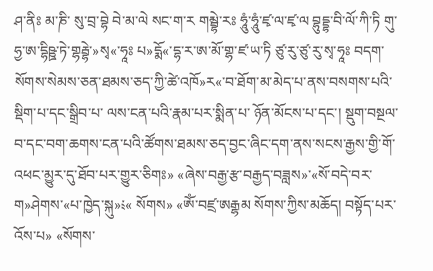ཤ་ནིཿ མ་ཎི་ སུ་བྲ་བྷེ བེ་མ་ལེ སང་ག་ར གམྦྷེ་རཿ ཧཱུཾ་ཧཱུཾ་ཛྭ་ལ་ཛྭ་ལ བྷུདྡྷ་བི་ལོ་ཀི་ཏི གུ་ཧྱ་ཨ་དྷིཥྛ་ཏེ་གྷརྦྷེ་»སྭ«་ཧཱཿ པ»དྨོ«་དྷ་ར་ཨ་མོ་གྷ་ཛ་ཡ་ཏི ཙུ་རུ་ཙུ་རུ་སྭ་ཧཱཿ བདག་སོགས་སེམས་ཅན་ཐམས་ཅད་ཀྱི་ཚེ་འཁོ»ར«་བ་ཐོག་མ་མེད་པ་ནས་བསགས་པའི་སྡིག་པ་དང་སྒྲིབ་པ་ ལས་ངན་པའི་རྣམ་པར་སྨིན་པ་ ཉོན་མོངས་པ་དང་། སྡུག་བསྔལ་བ་དང་བག་ཆགས་ངན་པའི་ཚོགས་ཐམས་ཅད་བྱང་ཞིང་དག་ནས་སངས་རྒྱས་གྱི་གོ་འཕང་མྱུར་དུ་ཐོབ་པར་གྱུར་ཅིགཿ» «ཞེས་བརྒྱ་རྩ་བརྒྱད་བཟླས»་«སོ་བདེ་བར་ག»ཤེགས་«པ་ཁྱེད་སྐུ»༴« སོགས» «ཨོཾ་བཛྲ་ཨརྒྷམ སོགས་ཀྱིས་མཆོད། བསྟོད་པར་འོས་པ» «སོགས་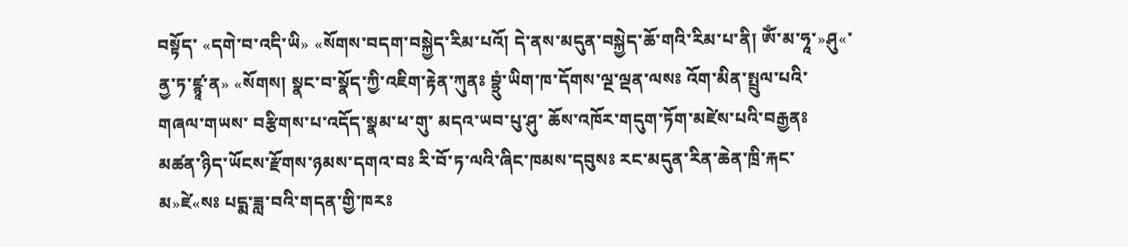བསྟོད་ «དགེ་བ་འདི་ཡི» «སོགས་བདག་བསྐྱེད་རིམ་པའོ། དེ་ནས་མདུན་བསྐྱེད་ཆོ་གའི་རིམ་པ་ནི། ཨོཾ་མ་ཧཱ་»ཤུ«་ནྱ་ཏ་ཛྙཱ་ན» «སོགས། སྣང་བ་སྣོད་ཀྱི་འཇིག་རྟེན་ཀུནཿ བྷྲུཾ་ཡིག་ཁ་དོགས་ལྔ་ལྡན་ལསཿ འོག་མིན་སྤྲུལ་པའི་གཞལ་གཡས་ བརྩིགས་པ་འདོད་སྣམ་ཕ་གུ་ མདའ་ཡབ་པུ་ཤུ་ ཆོས་འཁོར་གདུག་ཏོག་མཛེས་པའི་བརྒྱནཿ མཚན་ཉིད་ཡོངས་རྫོགས་ཉམས་དགའ་བཿ རི་བོ་ཏ་ལའི་ཞིང་ཁམས་དབུསཿ རང་མདུན་རིན་ཆེན་ཁྲི་རྐང་མ»ཛེ«སཿ པདྨ་ཟླ་བའི་གདན་གྱི་ཁརཿ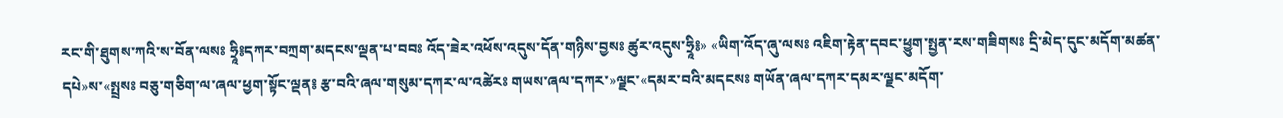རང་གི་ཐུགས་ཀའི་ས་བོན་ལསཿ ཧྲཱི༔དཀར་བཀྲག་མདངས་ལྡན་པ་བབཿ འོད་ཟེར་འཕོས་འདུས་དོན་གཉིས་བྱསཿ ཚུར་འདུས་ཧྲཱི༔» «ཡིག་འོད་ཞུ་ལསཿ འཇིག་རྟེན་དབང་ཕྱུག་སྤྱན་རས་གཟིགསཿ དྲི་མེད་དུང་མདོག་མཚན་དཔེ»ས་«སྤྲསཿ བཅུ་གཅིག་ལ་ཞལ་ཕྱག་སྟོང་ལྡན༔ རྩ་བའི་ཞལ་གསུམ་དཀར་ལ་འཚེརཿ གཡས་ཞལ་དཀར་»ལྗང་«དམར་བའི་མདངསཿ གཡོན་ཞལ་དཀར་དམར་ལྗང་མདོག་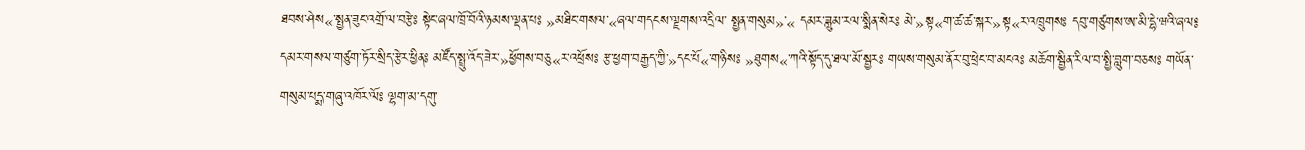ཐབས་ཤེས«་སྤྱན་ཟུང་འགྲོ་ལ་བརྩེཿ སྟེང་ཞལ་ཁྲོ་བོའི་ཉམས་ལྡན་པཿ »མཐིང་གསལ་«ཞལ་གདངས་ལྗགས་འདྲིལ་ སྤྱན་གསུམ»་« དམར་ཟླུམ་རལ་སྨིན་སེརཿ མེ་»སྟ«ག་ཚ་ཚ་སྐར་»སྟ«ར་འཁྲུགསཿ དབུ་གཙུགས་ཨ་མི་དྷེ་ཝའི་ཞལ༔ དམར་གསལ་གཙུག་ཏོར་སྲིད་རྩེར་ཕྱིནཿ མཛོད་སྤྲུ་འོད་ཟེར་»ཕྱོགས་བཅུ«ར་འཕྲོསཿ རྩ་ཕྱག་བརྒྱད་ཀྱི་»དང་པོ«་གཉིསཿ »ཐུགས«་ཀའི་སྟོད་དུ་ཐལ་མོ་སྦྱརཿ གཡས་གསུམ་ནོར་བུ་ཕྲེང་བ་མངའཿ མཆོག་སྦྱིན་རིལ་བ་སྤྱི་བླུག་བཅསཿ གཡོན་གསུམ་པདྨ་གཞུ་འཁོར་ལོཿ ལྷག་མ་དགུ་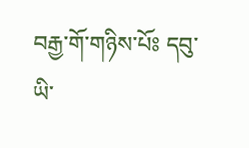བརྒྱ་གོ་གཉིས་པོཿ དབུ་ཡི་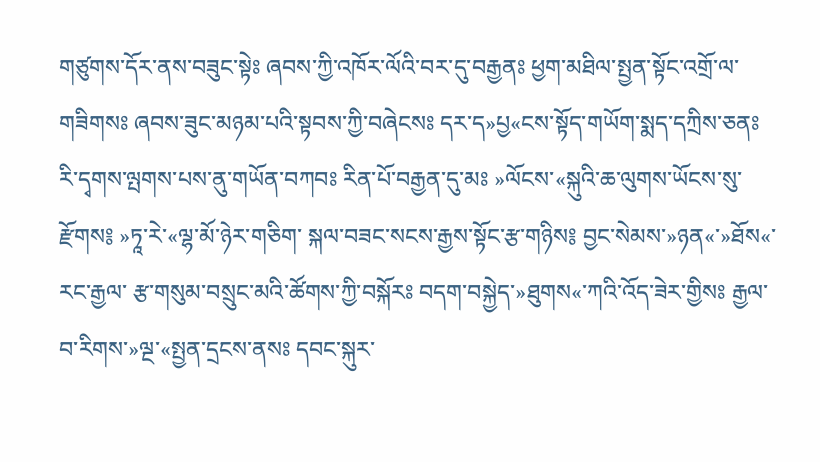གཙུགས་དོར་ནས་བཟུང་སྟེཿ ཞབས་ཀྱི་འཁོར་ལོའི་བར་དུ་བརྒྱནཿ ཕྱག་མཐིལ་སྤྱན་སྟོང་འགྲོ་ལ་གཟིགསཿ ཞབས་ཟུང་མཉམ་པའི་སྟབས་ཀྱི་བཞེངསཿ དར་ད»པྱ«ངས་སྟོད་གཡོག་སྨད་དཀྲིས་ཅནཿ རི་དྭགས་ལྤགས་པས་ནུ་གཡོན་བཀབཿ རིན་པོ་བརྒྱན་དུ་མཿ »ལོངས་«སྐུའི་ཆ་ལུགས་ཡོངས་སུ་རྫོགས༔ »ཏཱ་རེ་«ལྷ་མོ་ཉེར་གཅིག་ སྐལ་བཟང་སངས་རྒྱས་སྟོང་རྩ་གཉིས༔ བྱང་སེམས་»ཉན«་»ཐོས«་རང་རྒྱལ་ རྩ་གསུམ་བསྲུང་མའི་ཚོགས་ཀྱི་བསྐོརཿ བདག་བསྐྱེད་»ཐུགས«་ཀའི་འོད་ཟེར་གྱིསཿ རྒྱལ་བ་རིགས་»ལྔ་«སྤྱན་དྲངས་ནསཿ དབང་སྐུར་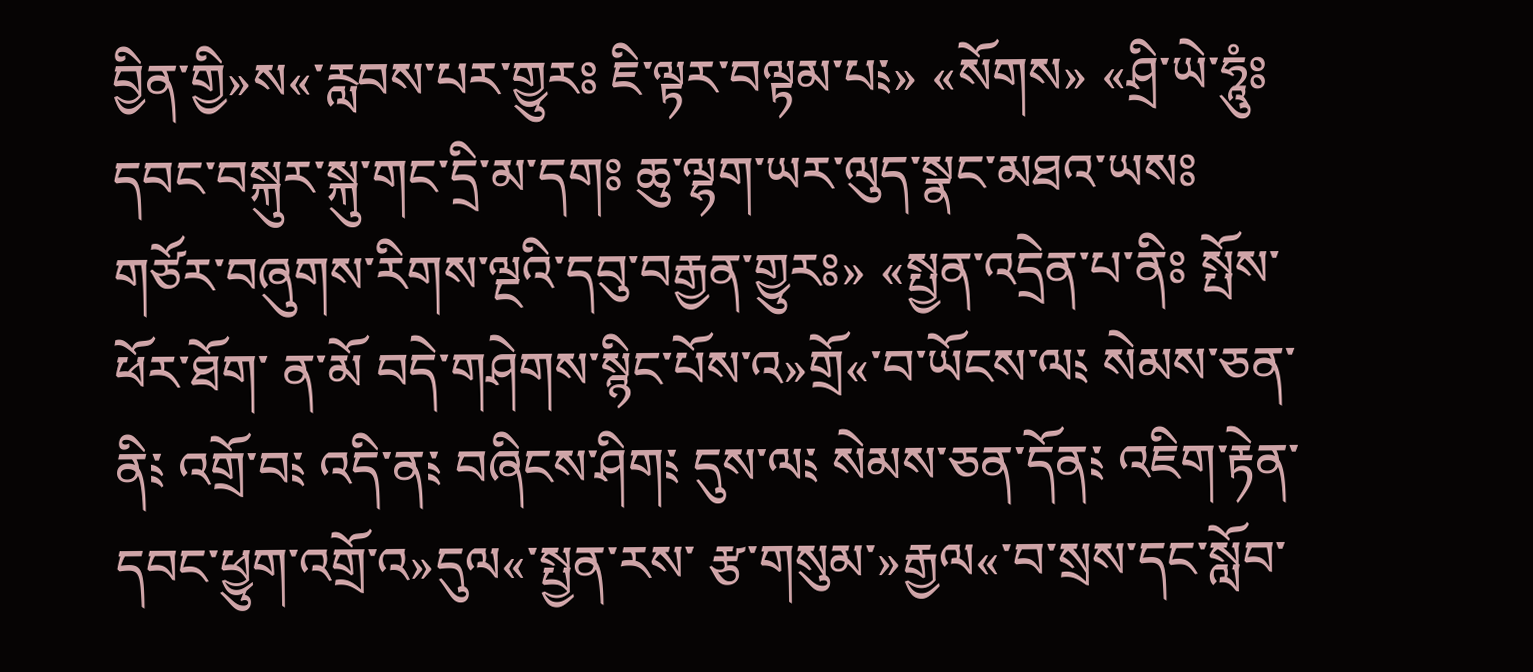བྱིན་གྱི»ས«་རླབས་པར་གྱུརཿ ཇི་ལྟར་བལྟམ་པ༴» «སོགས» «ཤྲི་ཡེ་ཧཱུཾཿ དབང་བསྐུར་སྐུ་གང་དྲི་མ་དགཿ ཆུ་ལྷག་ཡར་ལུད་སྣང་མཐའ་ཡསཿ གཙོར་བཞུགས་རིགས་ལྔའི་དབུ་བརྒྱན་གྱུརཿ» «སྤྱན་འདྲེན་པ་ནིཿ སྤོས་ཕོར་ཐོག་ ན་མོ བདེ་གཤེགས་སྙིང་པོས་འ»གྲོ«་བ་ཡོངས་ལ༴ སེམས་ཅན་ནི༴ འགྲོ་བ༴ འདི་ན༴ བཞིངས་ཤིག༴ དུས་ལ༴ སེམས་ཅན་དོན༴ འཇིག་རྟེན་དབང་ཕྱུག་འགྲོ་འ»དུལ«་སྤྱན་རས་ རྩ་གསུམ་»རྒྱལ«་བ་སྲས་དང་སློབ་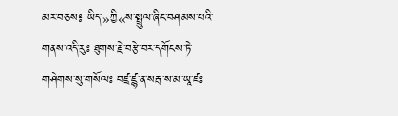མར་བཅས༔ ཡིད་»ཀྱི«ས་སྤྲུལ་ཞིང་བཤམས་པའི་གནས་འདི་རུཿ ཐུགས་རྗེ་བརྩེ་བར་དགོངས་ཏེ་གཤེགས་སུ་གསོལཿ བཛྲ་ཛྙ་ན་སརྦ་ས་མ་ཡཱ་ཛཿ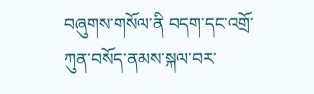བཞུགས་གསོལ་ནི བདག་དང་འགྲོ་ཀུན་བསོད་ནམས་སྐལ་བར་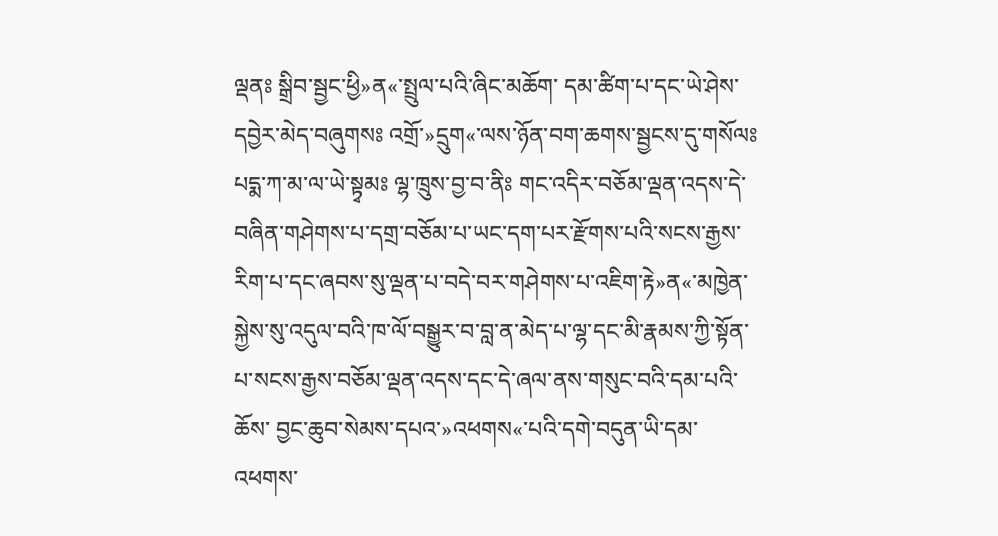ལྡནཿ སྒྲིབ་སྦྱང་ཕྱི»ན«་སྤྲུལ་པའི་ཞིང་མཆོག་ དམ་ཚིག་པ་དང་ཡེ་ཤེས་དབྱེར་མེད་བཞུགསཿ འགྲོ་»དྲུག«་ལས་ཉོན་བག་ཆགས་སྦྱངས་དུ་གསོལཿ པདྨ་ཀ་མ་ལ་ཡེ་སྟྭམཿ ལྷ་ཁྲུས་བྱ་བ་ནིཿ གང་འདིར་བཅོམ་ལྡན་འདས་དེ་བཞིན་གཤེགས་པ་དགྲ་བཅོམ་པ་ཡང་དག་པར་རྫོགས་པའི་སངས་རྒྱས་རིག་པ་དང་ཞབས་སུ་ལྡན་པ་བདེ་བར་གཤེགས་པ་འཇིག་རྟེ»ན«་མཁྱེན་ སྐྱེས་སུ་འདུལ་བའི་ཁ་ལོ་བསྒྱུར་བ་བླ་ན་མེད་པ་ལྷ་དང་མི་རྣམས་ཀྱི་སྟོན་པ་སངས་རྒྱས་བཅོམ་ལྡན་འདས་དང་དེ་ཞལ་ནས་གསུང་བའི་དམ་པའི་ཆོས་ བྱང་ཆུབ་སེམས་དཔའ་»འཕགས«་པའི་དགེ་བདུན་ཡི་དམ་འཕགས་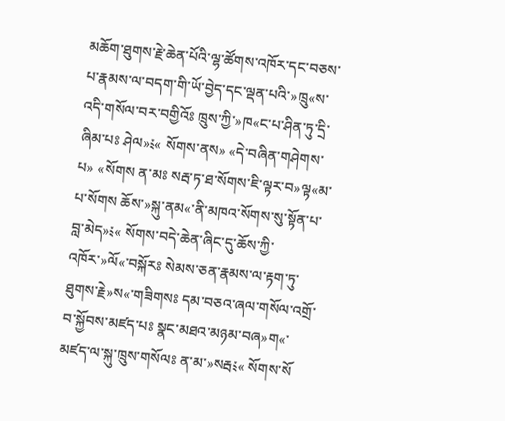མཆོག་ཐུགས་རྗེ་ཆེན་པོའི་ལྷ་ཚོགས་འཁོར་དང་བཅས་པ་རྣམས་ལ་བདག་གི་ཡོ་བྱེད་དང་ལྡན་པའི་»ཁྲུ«ས་འདི་གསོལ་བར་བགྱིའོཿ ཁྲུས་ཀྱི་»ཁ«ང་པ་ཤིན་ཏུ་དྲི་ཞིམ་པཿ ཤེལ»༴« སོགས་ནས» «དེ་བཞིན་གཤེགས་པ» «སོགས ན་མཿ སརྦ་ཏ་ཐ་སོགས་ཇི་ལྟར་བ»ལྟ«མ་པ་སོགས ཆོས་»སྐུ་ནམ«་ནི་མཁའ་སོགས་སུ་སྟོན་པ་བླ་མེད»༴« སོགས་བདེ་ཆེན་ཞིང་དུ་ཆོས་ཀྱི་འཁོར་»ལོ«་བསྐོརཿ སེམས་ཅན་རྣམས་ལ་རྟག་ཏུ་ཐུགས་རྗེ»ས«་གཟིགསཿ དམ་བཅའ་ཞལ་གསོལ་འགྲོ་བ་སྐྱོབས་མཛད་པཿ སྣང་མཐའ་མཉམ་བཞ»ག«་མཛད་ལ་སྐུ་ཁྲུས་གསོལཿ ན་མ་»སརྦ༴« སོགས་སོ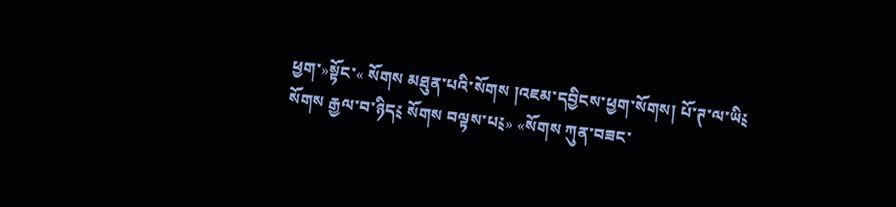ཕྱག་»སྟོང་« སོགས མཐུན་པའི་སོགས །འཇམ་དབྱིངས་ཕྱག་སོགས། པོ་ཊ་ལ་ཡི༴ སོགས རྒྱལ་བ་ཉིད༴ སོགས བལྟས་པ༴» «སོགས ཀུན་བཟང་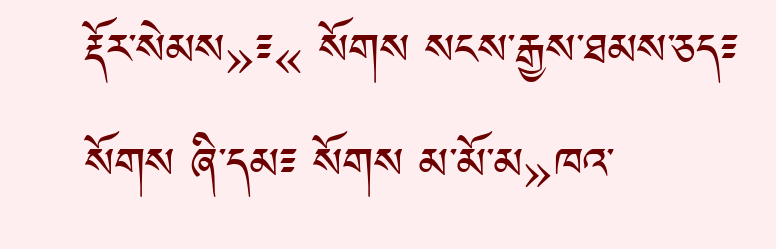རྡོར་སེམས»༴« སོགས སངས་རྒྱས་ཐམས་ཅད༴ སོགས ཞི་དམ༴ སོགས མ་མོ་མ»ཁའ་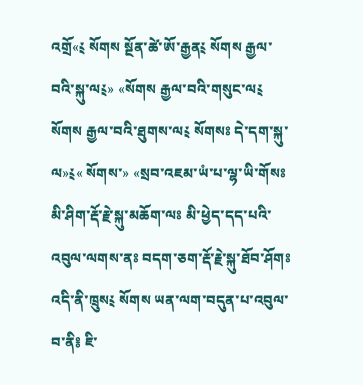འགྲོ«༴ སོགས སྔོན་ཚེ་ཨོ་རྒྱན༴ སོགས རྒྱལ་བའི་སྐུ་ལ༴» «སོགས རྒྱལ་བའི་གསུང་ལ༴ སོགས རྒྱལ་བའི་ཐུགས་ལ༴ སོགསཿ དེ་དག་སྐུ་ལ»༴« སོགས་» «སྲབ་འཇམ་ཡཾ་པ་ལྷ་ཡི་གོསཿ མི་ཤིག་རྡོ་རྗེ་སྐུ་མཆོག་ལཿ མི་ཕྱེད་དད་པའི་འབུལ་ལགས་ནཿ བདག་ཅག་རྡོ་རྗེ་སྐུ་ཐོབ་ཤོགཿ འདི་ནི་ཁྲུས༴ སོགས ཡན་ལག་བདུན་པ་འབུལ་བ་ནི༔ ཇི་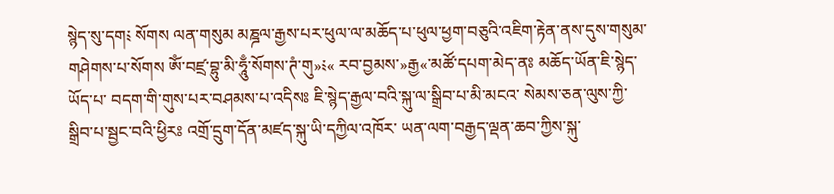སྙེད་སུ་དག༴ སོགས ལན་གསུམ མཎྜལ་རྒྱས་པར་ཕུལ་ལ་མཆོད་པ་ཕུལ་ཕྱག་བཅུའི་འཇིག་རྟེན་ནས་དུས་གསུམ་གཤེགས་པ་སོགས ཨོཾ་བཛྲ་བྷུ་མི་ཧཱུྃ་སོགས་ཊཾ་གུ»༴« རབ་བྱམས་»རྒྱ«་མཚོ་དཔག་མེད་ནཿ མཆོད་ཡོན་ཇི་སྙེད་ཡོད་པ་ བདག་གི་གུས་པར་བཤམས་པ་འདིསཿ ཇི་སྙེད་རྒྱལ་བའི་སྐུ་ལ་སྒྲིབ་པ་མི་མངའ་ སེམས་ཅན་ལུས་ཀྱི་སྒྲིབ་པ་སྦྱང་བའི་ཕྱིརཿ འགྲོ་དྲུག་དོན་མཛད་སྐུ་ཡི་དཀྱིལ་འཁོར་ ཡན་ལག་བརྒྱད་ལྡན་ཆབ་ཀྱིས་སྐུ་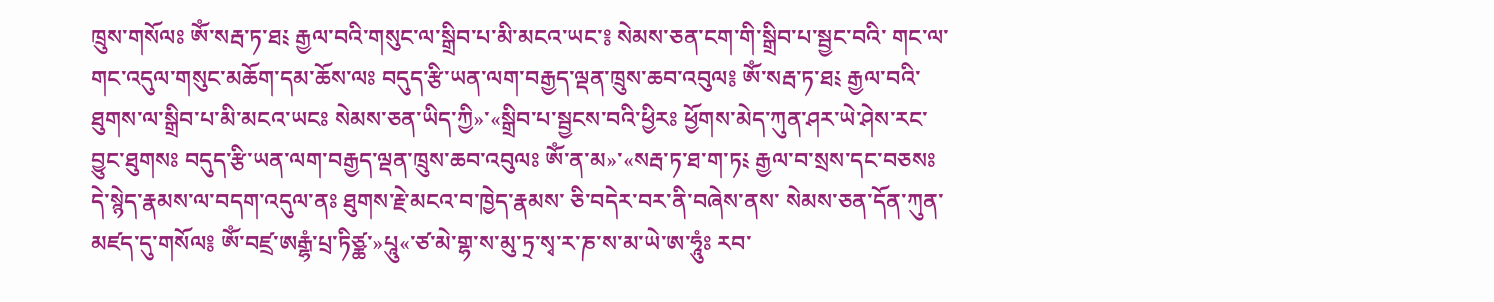ཁྲུས་གསོལཿ ཨོཾ་སརྦ་ཏ་ཐ༴ རྒྱལ་བའི་གསུང་ལ་སྒྲིབ་པ་མི་མངའ་ཡང་༔ སེམས་ཅན་ངག་གི་སྒྲིབ་པ་སྦྱང་བའི་ གང་ལ་གང་འདུལ་གསུང་མཆོག་དམ་ཆོས་ལཿ བདུད་རྩི་ཡན་ལག་བརྒྱད་ལྡན་ཁྲུས་ཆབ་འབུལ༔ ཨོཾ་སརྦ་ཏ་ཐ༴ རྒྱལ་བའི་ཐུགས་ལ་སྒྲིབ་པ་མི་མངའ་ཡངཿ སེམས་ཅན་ཡིད་ཀྱི»་«སྒྲིབ་པ་སྦྱངས་བའི་ཕྱིརཿ ཕྱོགས་མེད་ཀུན་ཤར་ཡེ་ཤེས་རང་བྱུང་ཐུགསཿ བདུད་རྩི་ཡན་ལག་བརྒྱད་ལྡན་ཁྲུས་ཆབ་འབུལཿ ཨོཾ་ན་མ»་«སརྦ་ཏ་ཐ་ག་ཏ༴ རྒྱལ་བ་སྲས་དང་བཅསཿ དེ་སྙེད་རྣམས་ལ་བདག་འདུལ་ནཿ ཐུགས་རྗེ་མངའ་བ་ཁྱེད་རྣམས་ ཅི་བདེར་བར་ནི་བཞེས་ནས་ སེམས་ཅན་དོན་ཀུན་མཛད་དུ་གསོལ༔ ཨོཾ་བཛྲ་ཨརྒྷཾ་པྲ་ཏིཙྪ་»པཱུ«་ཙ་མེ་གྷ་ས་མུ་ཏྲ་སྭ་ར་ཎ་ས་མ་ཡེ་ཨ་ཧཱུཾཿ རབ་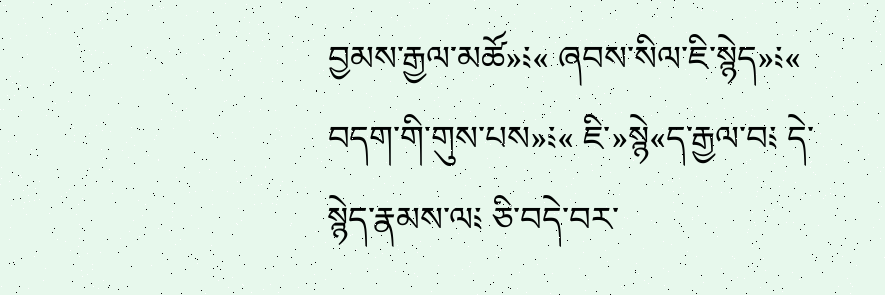བྱམས་རྒྱལ་མཚོ»༴« ཞབས་སིལ་ཇི་སྙེད»༴« བདག་གི་གུས་པས»༴« ཇི་»སྙེ«ད་རྒྱལ་བ༴ དེ་སྙེད་རྣམས་ལ༴ ཅི་བདེ་བར་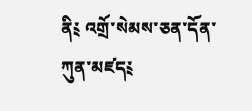ནི༴ འགྲོ་སེམས་ཅན་དོན་ཀུན་མཛད༴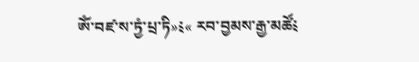ཨོཾ་བཛ་ས་ཏྱཾ་པྲ་ཏི»༴« རབ་བྱམས་རྒྱ་མཚོ༴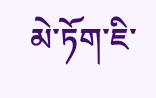མེ་ཏོག་ཇི་